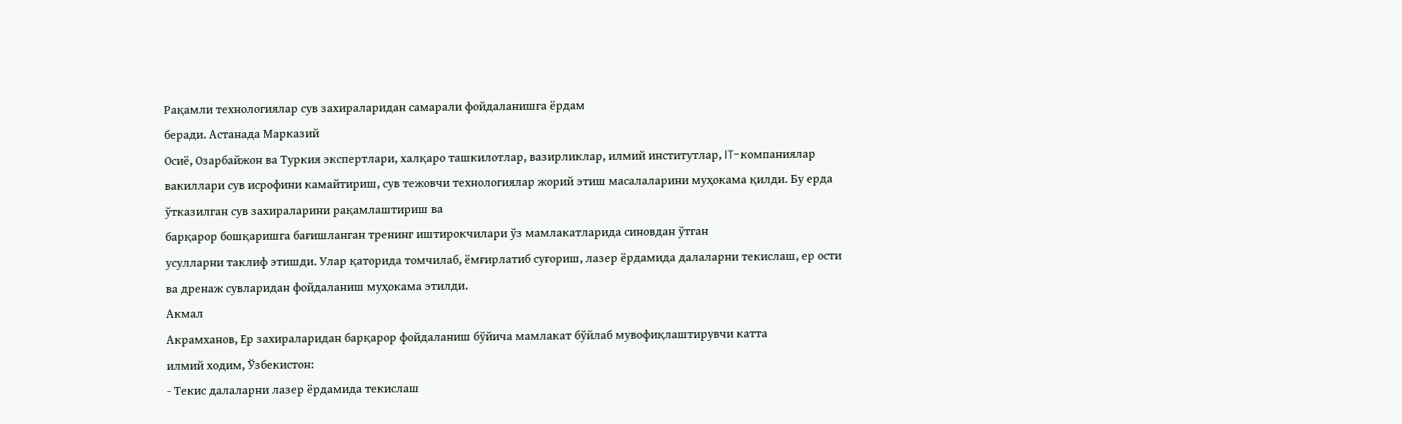Рақамли технологиялар сув захираларидан самарали фойдаланишга ёрдам
беради. Астанада Марказий
Осиё, Озарбайжон ва Туркия экспертлари, халқаро ташкилотлар, вазирликлар, илмий институтлар, IT-компаниялар вакиллари сув исрофини камайтириш, сув тежовчи технологиялар жорий этиш масалаларини муҳокама қилди. Бу ерда ўтказилган сув захираларини рақамлаштириш ва
барқарор бошқаришга бағишланган тренинг иштирокчилари ўз мамлакатларида синовдан ўтган
усулларни таклиф этишди. Улар қаторида томчилаб, ёмғирлатиб суғориш, лазер ёрдамида далаларни текислаш, ер ости ва дренаж сувларидан фойдаланиш муҳокама этилди.
Акмал
Акрамханов, Ер захираларидан барқарор фойдаланиш бўйича мамлакат бўйлаб мувофиқлаштирувчи катта
илмий ходим, Ўзбекистон:
- Текис далаларни лазер ёрдамида текиcлаш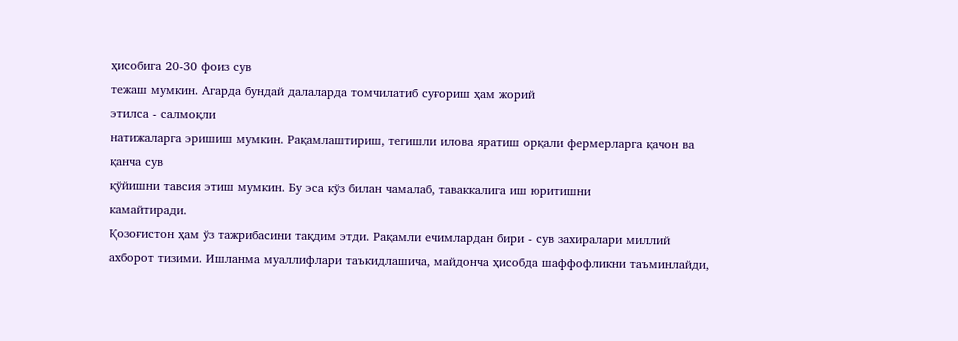ҳисобига 20-30 фоиз сув
тежаш мумкин. Агарда бундай далаларда томчилатиб суғориш ҳам жорий
этилса - салмоқли
натижаларга эришиш мумкин. Рақамлаштириш, тегишли илова яратиш орқали фермерларга қачон ва қанча сув
қўйишни тавсия этиш мумкин. Бу эса кўз билан чамалаб, таваккалига иш юритишни
камайтиради.
Қозоғистон ҳам ўз тажрибасини тақдим этди. Рақамли ечимлардан бири - сув захиралари миллий ахборот тизими. Ишланма муаллифлари таъкидлашича, майдонча ҳисобда шаффофликни таъминлайди,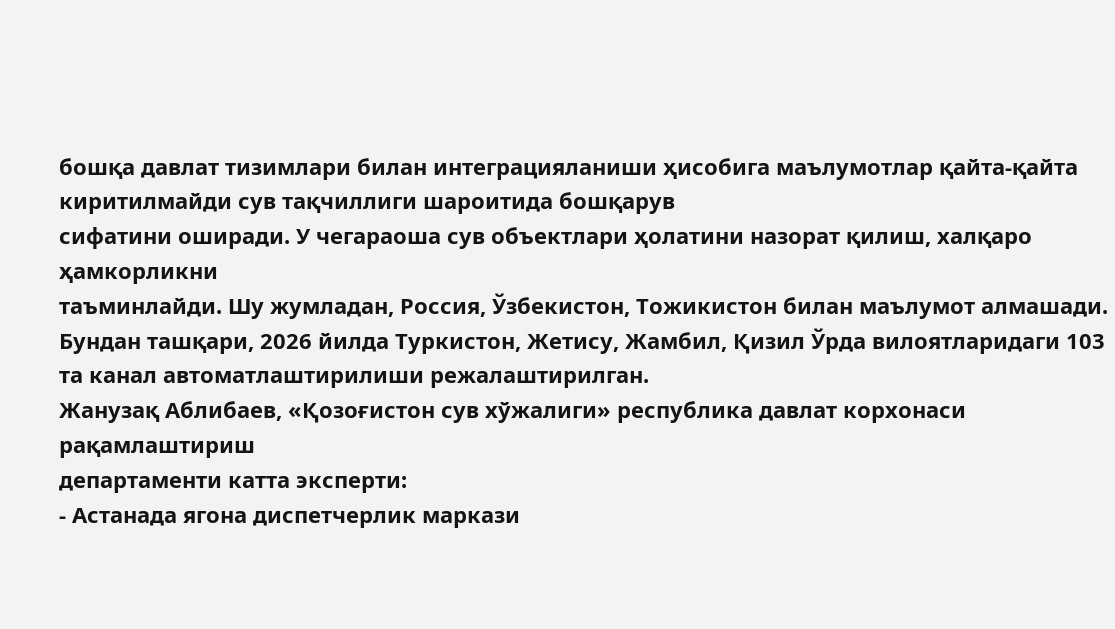бошқа давлат тизимлари билан интеграцияланиши ҳисобига маълумотлар қайта-қайта киритилмайди сув тақчиллиги шароитида бошқарув
сифатини оширади. У чегараоша сув объектлари ҳолатини назорат қилиш, халқаро ҳамкорликни
таъминлайди. Шу жумладан, Россия, Ўзбекистон, Тожикистон билан маълумот алмашади. Бундан ташқари, 2026 йилда Туркистон, Жетису, Жамбил, Қизил Ўрда вилоятларидаги 103 та канал автоматлаштирилиши режалаштирилган.
Жанузақ Аблибаев, «Қозоғистон сув хўжалиги» республика давлат корхонаси рақамлаштириш
департаменти катта эксперти:
- Астанада ягона диспетчерлик маркази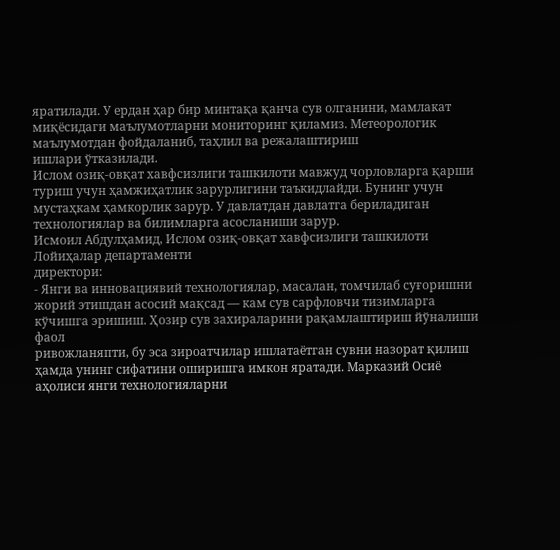яратилади. У ердан ҳар бир минтақа қанча сув олганини, мамлакат
миқёсидаги маълумотларни мониторинг қиламиз. Метеорологик маълумотдан фойдаланиб, таҳлил ва режалаштириш
ишлари ўтказилади.
Ислом озиқ-овқат хавфсизлиги ташкилоти мавжуд чорловларга қарши
туриш учун ҳамжиҳатлик зарурлигини таъкидлайди. Бунинг учун мустаҳкам ҳамкорлик зарур. У давлатдан давлатга бериладиган технологиялар ва билимларга асосланиши зарур.
Исмоил Абдулҳамид, Ислом озиқ-овқат хавфсизлиги ташкилоти Лойиҳалар департаменти
директори:
- Янги ва инновациявий технологиялар, масалан, томчилаб суғоришни жорий этишдан асосий мақсад — кам сув сарфловчи тизимларга кўчишга эришиш. Ҳозир сув захираларини рақамлаштириш йўналиши фаол
ривожланяпти, бу эса зироатчилар ишлатаётган сувни назорат қилиш
ҳамда унинг сифатини оширишга имкон яратади. Марказий Осиё аҳолиси янги технологияларни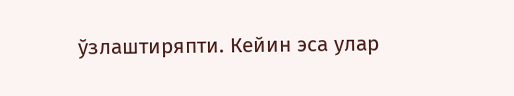ўзлаштиряпти. Кейин эса улар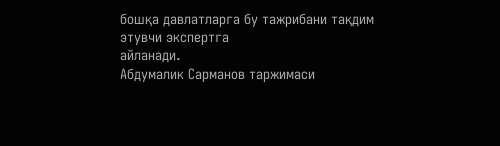бошқа давлатларга бу тажрибани тақдим
этувчи экспертга
айланади.
Абдумалик Сарманов таржимаси